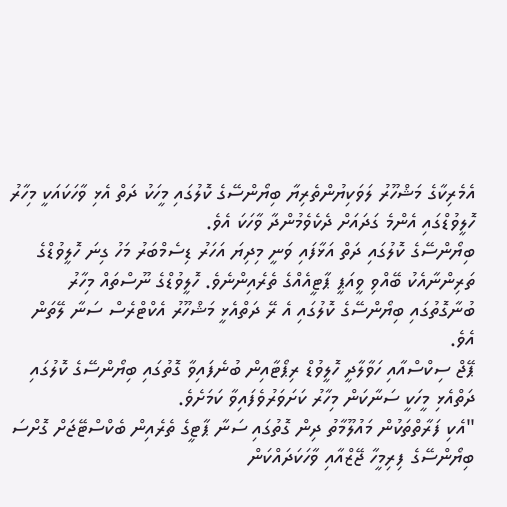އެމެރިކާގެ މަޝްހޫރު ލަވަކިޔުންތެރިޔާ ބިޔޯންސޭގެ ކޮލުގައި މީހަކު ދަތް އެޅި ވާހަކައަކީ މިހާރު ހޮލީވުޑްގައި އެންމެ ގަދައަށް ދެކެވެމުންދާ ވާހަކަ އެވެ.
ބިޔޯންސޭގެ ކޮލުގައި ދަތް އަޅާފައި ވަނީ މިދިޔަ އަހަރު ޑިސެމްބަރު މަހު ގިނަ ހޮލީވުޑްގެ ތަރިންނާއެކު ބޭއްވި ވީއަޕީ ޕާޓީއެއްގެ ތެރެއިންނެވެ. ހޮލީވުޑްގެ ނޫސްތައް މިހާރު ބުނާގޮތުގައި ބިޔޯންސޭގެ ކޮލުގައި އެ ރޭ ދަތްއެޅީ މަޝްހޫރު އެކްޓްރެސް ސަނާ ލޭތަން އެވެ.
ޕޭޖް ސިކްސްއާއި ހަވާލާދީ ހޮލީވުޑް ރިޕޯޓާއިން ބުނެފައިވާ ގޮތުގައި ބިޔޯންސޭގެ ކޮލުގައި ދަތްއެޅި މީހަކީ ސަނާކަން މިހާރު ކަށަވަރުވެފައިވާ ކަމަށެވެ.
"އެކި ފަރާތްތަކުން މައުލޫމާތު ދިން ގޮތުގައި ސަނާ ޕާޓީގެ ތެރެއިން ބެކްސްޓޭޖަށް ގޮށްސަ ބިޔޯންސޭގެ ފިރިމީހާ ޖޭޒްއާއި ވާހަކަދައްކަން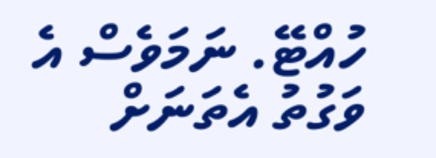ހުއްޓޭ. ނަމަވެސް އެ ވަގުތު އެތަނަށް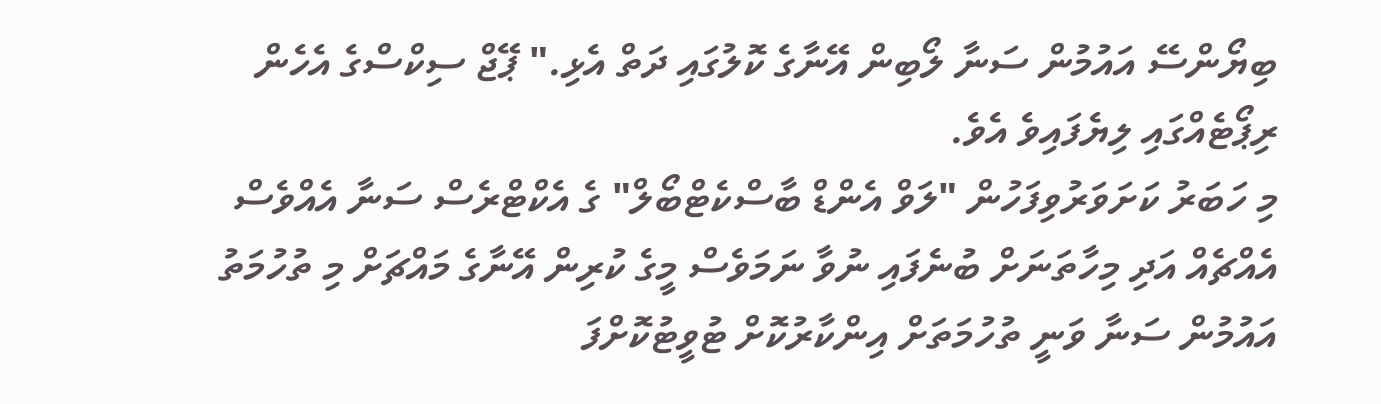ބިޔޯންސޭ އައުމުން ސަނާ ލޯބިން އޭނާގެ ކޮލުގައި ދަތް އެޅި." ޕޭޖް ސިކްސްގެ އެހެން ރިޕޯޓެއްގައި ލިޔެފައިވެ އެވެ.
މި ހަބަރު ކަށަވަރުވިފަހުން "ލަވް އެންޑް ބާސްކެޓްބޯލް" ގެ އެކްޓްރެސް ސަނާ އެއްވެސް އެއްޗެއް އަދި މިހާތަނަށް ބުނެފައި ނުވާ ނަމަވެސް މީގެ ކުރިން އޭނާގެ މައްޗަށް މި ތުހުމަތު އައުމުން ސަނާ ވަނީ ތުހުމަތަށް އިންކާރުކޮށް ޓުވީޓުކޮށްފަ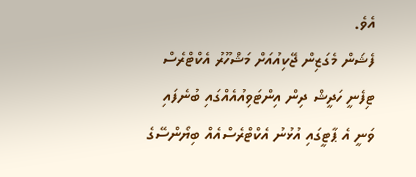އެވެ.
ފެޝަން މެގަޒިން ޖޭކިއުއަށް މަޝްހޫރު އެކްޓްރެސް ޓިފެނީ ހަދީޝް ދިން އިންޓަވިއުއެއްގައި ބުނެފައި ވަނީ އެ ޕާޓީގައި އުޅުނު އެކްޓްރެސްއެއް ބިޔޯންސޭގެ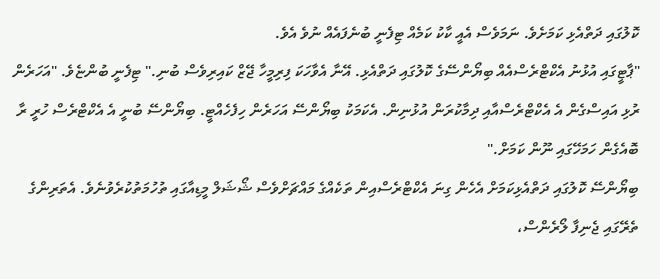ކޮލުގައި ދަތްއެޅި ކަމަށެވެ. ނަމަވެސް އެއީ ކާކު ކަމެއް ޓިފެނީ ބުނެފައެއް ނުވެ އެވެ.
"ޕާޓީގައި އުޅުނު އެކްޓްރެސްއެއް ބިޔޯންސޭގެ ކޮލުގައި ދަތްއެޅި. އޭނާ އެވާހަކަ ފިރިމީހާ ޖޭޒް ކައިރިވެސް ބުނި." ޓިފެނީ ބުންޏެވެ. "އަހަރެން ރުޅި އައިސްގެން އެ އެކްޓްރެސްއާއި ދިމާކުރަން އުޅުނިން. އެކަމަކު ބިޔޯންސޭ އަހަރެން ހިފެހެއްޓީ. ބިޔޯންސޭ ބުނީ އެ އެކްޓްރެސް ހުރީ ރާ ބޮއެގެން ހަމަހޭގައި ނޫން ކަމަށް."
ބިޔޯންސޭ ކޮލުގައި ދަތްއެޅިކަމަށް އެހެން ގިނަ އެކްޓްރެސްއިން ތަކެއްގެ މައްޗަށްވެސް ޝޯޝަލް މީޑިއާގައި ތުހުމަތުކުރެވުނެވެ. އެތަރިންގެ ތެރޭގައި ޖެނިފާ ލޯރެންސް،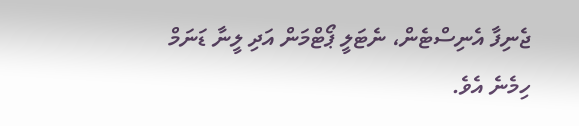ޖެނިފާ އެނިސްޓެން، ނެޓަލީ ޕޯޓްމަން އަދި ލީނާ ޑަނަމް ހިމެނެ އެވެ.